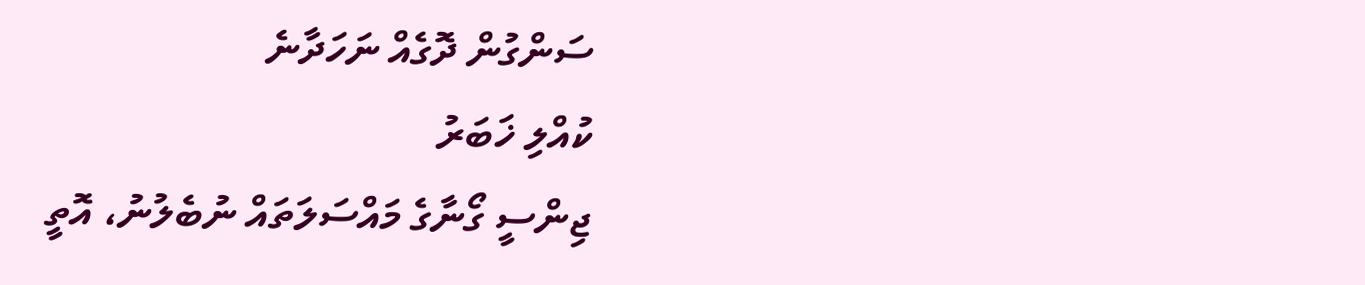ސަންގުން ދޮގެއް ނަހަދާނެ
ކުއްލި ޚަބަރު
ޖިންސީ ގޯނާގެ މައްސަލަތައް ނުބެލުނު، އޮތީ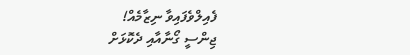ފެއިލްވެފައިވާ ނިޒާމެއް!
ޖިންސީ ގޯނާއާއި ދެކޮޅަށް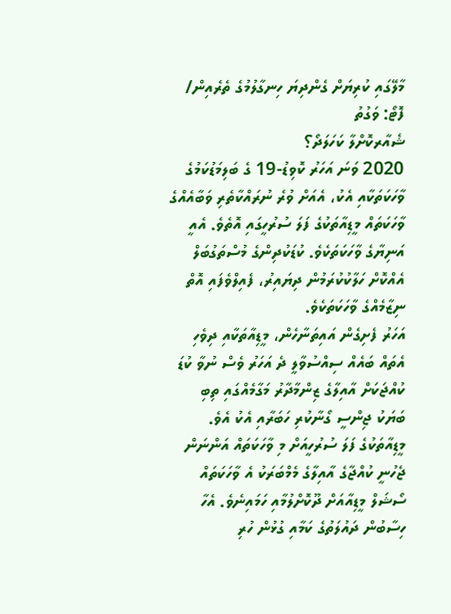މާލޭގައި ކުރިޔަށް ގެންދިޔަ ހިނގާލުމުގެ ތެރެއިން/ ފޮޓޯ: ވަގުތު
ޝެއާރކޮށްލާ ކަހަލަދޯ؟
2020 ވަނަ އަހަރު ކޮވިޑު-19 ގެ ބަލިމަޑުކަމުގެ ވާހަކަތަކާއި އެކު، އެއަށް ވުރެ ނުރައްކާތެރި ވަބާއެއްގެ ވާހަކަތައް މީޑިއާތަކުގެ ފަލަ ސުރުހީގައި އޮތެވެ. އެއީ އަނިޔާގެ ވާހަކަތަކެވެ. ކުޑަކުދިންގެ މުސްތަގުބަލް އެއްކޮށް ހަލާކުކުރަމުން ދިޔައިރު، ފެއިލްވެފައި އޮތް ނިޒާމެއްގެ ވާހަކަތަކެވެ.
އަހަރު ފެށިގެން އައިތަނާހެން، މީޑިއާތަކާއި ދިވެހި އެތައް ބައެއް ސިއްސުވާލީ ދެ އަހަރު ވެސް ނުވާ ކުޑަ ކުއްޖަކަށް އާއިލާގެ ޒިންމާދާރު މަގާމެއްގައި ތިބި ބަޔަކު ޖިންސީ ގޯނާކުރި ހަބަރާއި އެކު އެވެ. މީޑިއާތަކުގެ ފަލަ ސުރުހީއަށް މި ވާހަކަތައް އަންނަން ޖެހުނީ ކުއްޖާގެ އާއިލާގެ މެމްބަރަކު އެ ވާހަކަތައް ސޯޝަލް މީޑިއާއަށް ދޫކޮށްލުމާއި ހަމައިނެވެ. އެހާ ހިސާބުން ދައުލަތުގެ ކަމާއި ގުޅުން ހުރި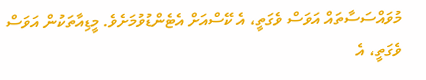މުވައްސަސާތައް އަވަސް ވެގަތީ، އެ ކޭސްއަށް އެޓެންޑުވުމަށެވެ. މީޑިއާތަކުން އަވަސް ވެގަތީ، އެ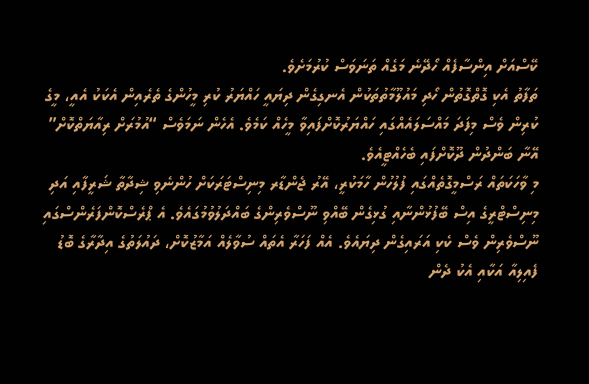ކޭސްއަށް އިންސާފެއް ހޯދޭނެ މަގެއް ތަނަވަސް ކުރުމަށެވެ.
ތަފާތު އެކި ގޮތްގޮތުން ހޯދި މައުލޫމާތުތަކުން އެނގިގެން ދިޔައީ ހައްޔަރު ކުރި މީހުންގެ ތެރެއިން އެކަކު އެއީ، މީގެ ކުރިން ވެސް މިފަދަ މައްސަލައެއްގައި ހައްޔަރުކޮށްފައިވާ މީހެއް ކަމެވެ. އެހެން ނަމަވެސް “އުމުރަށް ރިއާޔަތްކޮށް” އޭނާ ބަންދުން ދޫކޮށްފައި ބެހެއްޓީއެވެ.
މި ވާހަކަތައް ރަސްމީގޮތެއްގައި ފުލުހުން ހާމަކުރީ، އޭރު ޖެންޑާރ މިނިސްޓަރަކަށް ހުންނެވި ޝިދާތާ ޝަރީފާއި އަދި މިނިސްޓްރީގެ އިސް ބޭފުޅުންނާއި ގުޅިގެން ބޭއްވި ނޫސްވެރިންގެ ބައްދަލުވުމުގައެވެ. އެ ޕްރެސްކޮންފަރެންސްގައި ނޫސްވެރިން ވެސް ކެކި އަރައިގެން ދިޔައެވެ. އެއް ފަހަރާ އެތައް ސުވާލެއް އަމާޒުކޮށް، ދައުލަތުގެ އިދާރާގެ ބޮޑު ފެއިލިއާ އަކާއި އެކު ދެން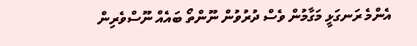އެންމެ ރަނގަޅީ މަގާމުން ވެސް ދުރުވުން ނޫންތޯ ބައެއް ނޫސްވެރިން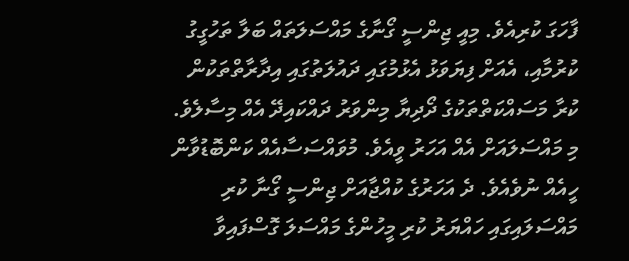ފާހަގަ ކުރިއެވެ. މިއީ ޖިންސީ ގޯނާގެ މައްސަލަތައް ބަލާ ތަހުގީގު ކުރުމާއި، އެއަށް ފިޔަވަޅު އެޅުމުގައި ދައުލަތުގައި އިދާރާތްތަކުން ކުރާ މަސައްކަތްތަކުގެ ދޯދިޔާ މިންވަރު ދައްކައިދޭ އެއް މިސާލެވެ.
މި މައްސަލައަށް އެއް އަހަރު ވީއެވެ. މުވައްސަސާއެއް ކަންބޮޑުވާން ހީއެއް ނުވެއެވެ. ދެ އަހަރުގެ ކުއްޖާއަށް ޖިންސީ ގޯނާ ކުރި މައްސަލައިގައި ހައްޔަރު ކުރި މީހުންގެ މައްސަލަ ގޮސްފައިވާ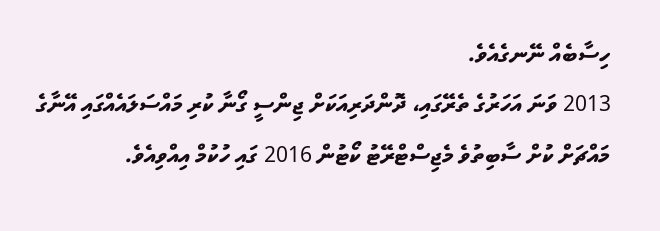ހިސާބެއް ނޭނގެއެވެ.
2013 ވަނަ އަހަރުގެ ތެރޭގައި، ދޮންދަރިއަކަށް ޖިންސީ ގޯނާ ކުރި މައްސަލައެއްގައި އޭނާގެ މައްޗަށް ކުށް ސާބިތުވެ މެޖިސްޓްރޭޓު ކޯޓުން 2016 ގައި ހުކުމް އިއްވިއެވެ.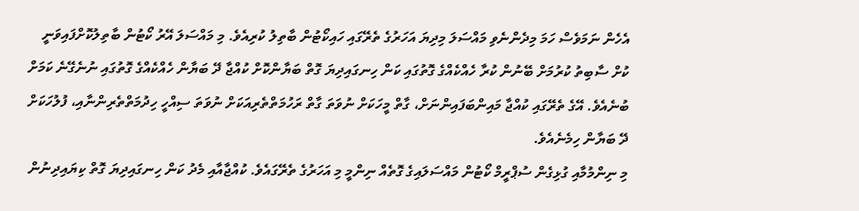އެހެން ނަމަވެސް ހަމަ މިދެންނެވި މައްސަލަ މިދިޔަ އަހަރުގެ ތެރޭގައި ހައިކޯޓުން ބާތިލު ކުރިއެވެ. މި މައްސަލަ އޭރު ކޯޓުން ބާތިލުކޮށްފައިވަނީ ކުށް ސާބިތު ކުރުމަށް ބޭނުން ކުރާ ހެއްކެއްގެ ގޮތުގައި ކަން ހިނގައިދިޔަ ގޮތް ބަޔާންކޮށް ކުއްޖާ ދޭ ބަޔާން ހެއްކެއްގެ ގޮތުގައި ނުނެގޭނެ ކަމަށް ބުނެއެވެ. އޭގެ ތެރޭގައި ކުއްޖާ މައިންބަފައިންނަށް، ގާތް މީހަކަށް ނުވަތަ ގާތް ރަހުމަތްތެރިއަކަށް ނުވަތަ ސިއްހީ ހިދުމަތްތެރިންނާއި، ފުލުހަކަށް ދޭ ބަޔާން ހިމެނެއެވެ.
މި ނިންމުމާއި ގުޅިގެން ސުޕްރީމް ކޯޓުން މައްސަލައިގެ ގޮތެއް ނިންމީ މި އަހަރުގެ ތެރޭގައެވެ. ކުއްޖާއާއި މެދު ކަން ހިނގައިދިޔަ ގޮތް ކިޔައިދިނުން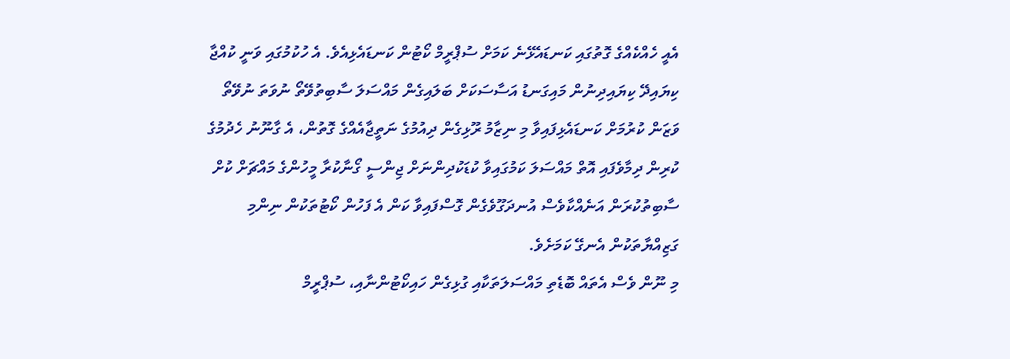އެއީ ހެއްކެއްގެ ގޮތުގައި ކަނޑައެޅޭނެ ކަމަށް ސުޕްރީމް ކޯޓުން ކަނޑައެޅިއެވެ. އެ ހުކުމުގައި ވަނީ ކުއްޖާ ކިޔައިދޭ ކިޔައިދިނުން މައިގަނޑު އަސާސަކަށް ބަލައިގެން މައްސަލަ ސާބިތުވޭތޯ ނުވަތަ ނުވޭތޯ ވަޒަން ކުރުމަށް ކަނޑައެޅިފައިވާ މި ނިޒާމު ރޫޅިގެން ދިއުމުގެ ނަތީޖާއެއްގެ ގޮތުން، އެ ގާނޫނު ހެދުމުގެ ކުރިން ދިމާވެފައި އޮތް މައްސަލަ ކަމުގައިވާ ކުޑަކުދިންނަށް ޖިންސީ ގޯނާކުރާ މީހުންގެ މައްޗަށް ކުށް ސާބިތުކުރަން އަނެއްކާވެސް އުނދަގޫވެގެން ގޮސްފައިވާ ކަން އެ ފަހުން ކޯޓުތަކުން ނިންމި ގަޒިއްޔާތަކުން އެނގޭ ކަމަށެވެ.
މި ނޫން ވެސް އެތައް ބޮޑެތި މައްސަލަތަކާއި ގުޅިގެން ހައިކޯޓުންނާއި، ސުޕްރީމް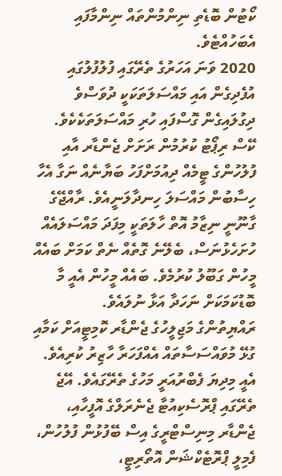ކޯޓުން ބޮޑެތި ނިންމުންތައް ނިންމާފައި އެބަހުއްޓެވެ.
2020 ވަނަ އަހަރުގެ ތެރޭގައި ފުލުފުލުގައި އުފެދިގެން އައި މައްސަލަތަކަކީ ދުވަސްވެ ދިގުލައިގެން ގޮސްފައި ހުރި މައްސަލަތަކެކެވެ. ކޭސް ރިޕޯޓު ކުރުމުން ރަށަށް ޖެންޑާރ އާއި ފުލުހުންގެ ޓީމެއް ދިއުމަށްފަހު ބަޔާނެއް ނަގާ އެހާ ހިސާބުން މައްސަލަ ހިނދާލަނީއެވެ. ރާއްޖޭގެ ގާނޫނީ ނިޒާމު އޮތް ހާލަތަކީ މިފަދަ މައްސަލައެއް ހުށަހެޅުނަސް، ބެލޭނެ ގޮތެއް ނެތް ކަމަށް ބައެއް މީހުން ގަބޫލު ކުރުމެވެ. ބައެއް މީހުން އެއީ މާ ބޮޑުކަމަކަށް ނަހަދާ އަޅާ ނުލައެވެ.
ރައްޔިތުންގެ މަޖިލީހުގެ ޖެންޑާރ ކޮމިޓީއަށް ކަމާއި ގުޅޭ މުވައްސަސާތައް އެއްފަހަރާ ހާޒިރު ކުރިއެވެ. އެއީ މިދިޔަ ފެބްރުއަރީ މަހުގެ ތެރޭގައެވެ. އޭޖެ ތެރޭގައި ޕްރޮސެކިއުޓާ ޖެނެރަލްގެ އޮފީހާއި، ޖެންޑާރ މިނިސްޓްރީގެ އިސް ބޭފުޅުން ފުލުހުން، ފެމިލީ ޕްރޮޓެކްޝަން އޮތޯރިޓީ،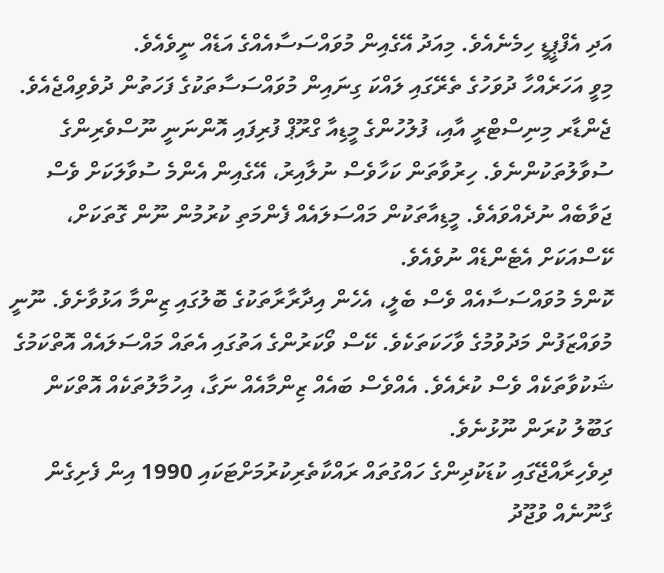އަދި އެފްޕީޑީ ހިމެނެއެވެ. މިއަދު އޭގެއިން މުވައްސަސާއެއްގެ އަޑެއް ނީވެއެވެ.
މިވީ އަހަރެއްހާ ދުވަހުގެ ތެރޭގައި ލައްކަ ގިނައިން މުވައްސަސާތަކުގެ ފަހަތުން ދުވެވިއްޖެއެވެ. ޖެންޑާރ މިނިސްޓްރީ އާއި، ފުލުހުންގެ މީޑިއާ ގްރޫޕް ފުރިފައި އޮންނަނީ ނޫސްވެރިންގެ ސުވާލުތަކުންނެވެ. ހިރުވާތަން ކަހާވެސް ނުލާއިރު، އޭގެއިން އެންމެ ސުވާލަކަށް ވެސް ޖަވާބެއް ނުދެއްވައެވެ. މީޑިއާތަކުން މައްސަލައެއް ފެންމަތި ކުރުމުން ނޫން ގޮތަކަށް، ކޭސްއަކަށް އެޓެންޑެއް ނުވެއެވެ.
ކޮންމެ މުވައްސަސާއެއް ވެސް ބެލީ، އެހެން އިދާރާރާތަކުގެ ބޮލުގައި ޒިންމާ އަޅުވާށެވެ. ނޫނީ މުވައްޒަފުން މަދުވުމުގެ ވާހަކަތަކެވެ. ކޭސް ވޯކަރުންގެ އަތުގައި އެތައް މައްސަލައެއް އޮތްކަމުގެ ޝަކުވާތަކެއް ވެސް ކުރެއެވެ. އެއްވެސް ބައެއް ޒިންމާއެއް ނަގާ، އިހުމާލުތަކެއް އޮތްކަން ގަބޫލު ކުރަން ނޫޅުނެވެ.
ދިވެހިރާއްޖޭގައި ކުޑަކުދިންގެ ހައްގުތައް ރައްކާތެރިކުރުމަށްޓަކައި 1990 އިން ފެށިގެން ގާނޫނެއް ވުޖޫދު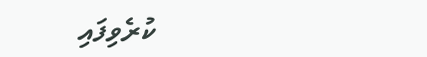ކުރެވިފައި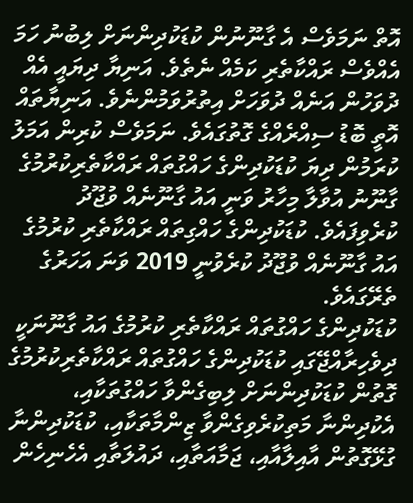އޮތް ނަމަވެސް އެ ގާނޫނުން ކުޑަކުދިންނަށް ލިބުނު ހަމަ އެއްވެސް ރައްކާތެރި ކަމެއް ނެތެވެ. އަނިޔާ ދިޔައީ އެއް ދުވަހުން އަނެއް ދުވަހަށް އިތުރުވަމުންނެވެ. އަނިޔާތައް އޮތީ ބޮޑު ސިއްރެއްގެ ގޮތުގައެވެ. ނަމަވެސް ކުރިން އަމަލު ކުރަމުން ދިޔަ ކުޑަކުދިންގެ ހައްގުތައް ރައްކާތެރިކުރުމުގެ ގާނޫނު އުވާލާ މިހާރު ވަނީ އައު ގާނޫނެއް ވުޖޫދު ކުރެވިފައެވެ. ކުޑަކުދިންގެ ހައްގިތައް ރައްކާތެރި ކުރުމުގެ އައު ގާނޫނެއް ވުޖޫދު ކުރެވުނީ 2019 ވަނަ އަހަރުގެ ތެރޭގައެވެ.
ކުޑަކުދިންގެ ހައްގުތައް ރައްކާތެރި ކުރުމުގެ އައު ގާނޫނަކީ ދިވެހިރާއްޖޭގައި ކުޑަކުދިންގެ ހައްގުތައް ރައްކާތެރިކުރުމުގެ ގޮތުން ކުޑަކުދިންނަށް ލިބިގެންވާ ހައްގުތަކާއި، އެކުދިންނާ މަތިކުރެވިގެންވާ ޒިންމާތަކާއި، ކުޑަކުދިންނާ ގުޅޭގޮތުން އާއިލާއާއި، ޖަމާއަތާއި، ދައުލަތާއި އެހެނިހެން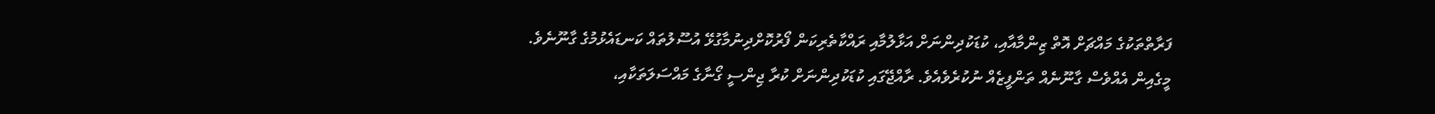ފަރާތްތަކުގެ މައްޗަށް އޮތް ޒިންމާއާއި، ކުޑަކުދިންނަށް އަޅާލުމާއި ރައްކާތެރިކަން ފޯރުކޮށްދިނުމާގުޅޭ އުސޫލުތައް ކަނޑައެޅުމުގެ ގާނޫނެވެ.
މީގެއިން އެއްވެސް ގާނޫނެއް ތަންފީޒެއް ނުކުރެވެއެވެ. ރާއްޖޭގައި ކުޑަކުދިންނަށް ކުރާ ޖިންސީ ގޯނާގެ މައްސަލަތަކާއި،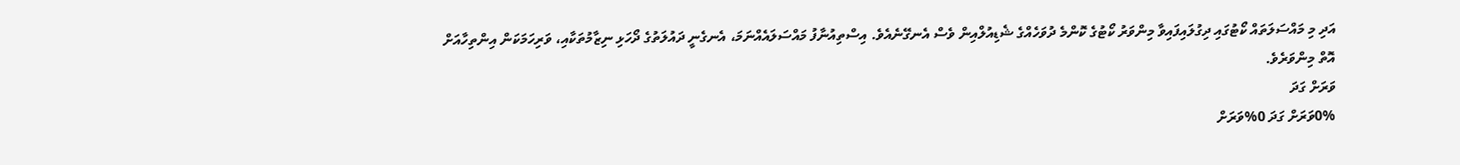އަދި މި މައްސަލަތައް ކޯޓުގައި ދިގުލައިފައިވާ މިންވަރު ކޯޓުގެ ކޮންމެ ދުވަހެއްގެ ޝެޑިއުލްއިން ވެސް އެނގޭނެއެވެ. އިސްތިއުނާފު މައްސަލައެއްނަމަ، އެނގެނީ ދައުލަތުގެ ދޯހަޅި ނިޒާމުތަކާއި، ވަރިހަމަކަން އިންތިހާއަށް އޮތް މިންވަރެވެ.
ވަރަށް ގަދަ
0%ވަރަށް ގަދަ 0%ވަރަށް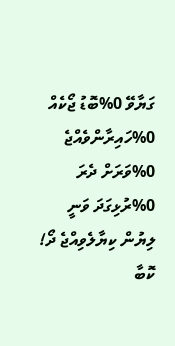ގަޔާވޭ 0%ބޮޑު ޖޯކެއް 0%ހައިރާންވެއްޖެ 0%ވަރަށް ދެރަ 0%ރުޅިގަދަ ވަނީ
ލިޔުން ކިޔާލެވިއްޖެ ދޯ! ކޮބާ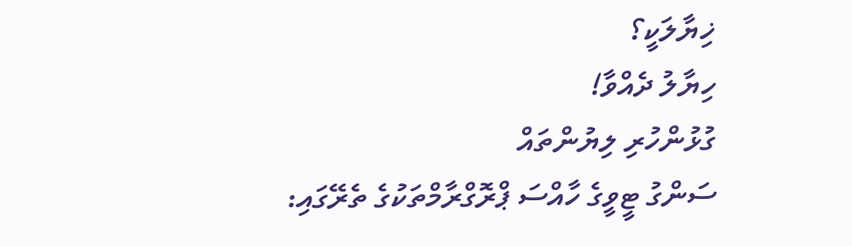ޚިޔާލަކީ؟
ހިޔާލު ދެއްވާ!
ގުޅުންހުރި ލިޔުންތައް
ސަންގު ޓީވީގެ ހާއްސަ ޕްރޮގްރާމްތަކުގެ ތެރޭގައި: